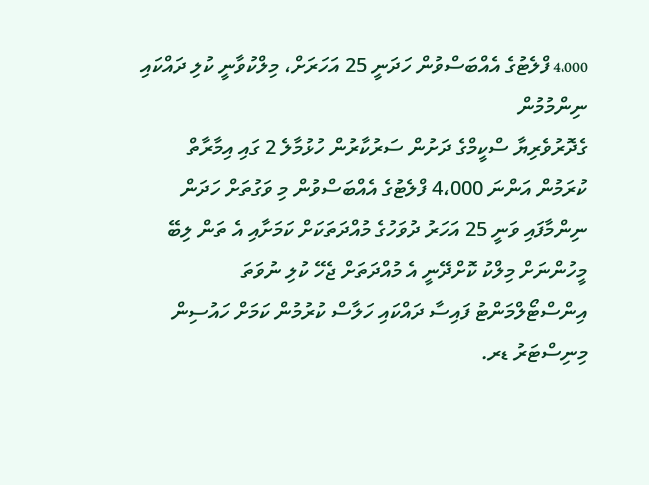4،000 ފްލެޓުގެ އެއްބަސްވުން ހަދަނީ 25 އަހަރަށް، މިލްކުވާނީ ކުލި ދައްކައި ނިންމުމުން
ގެދޮރުވެރިޔާ ސްކީމްގެ ދަށުން ސަރުކާރުން ހުޅުމާލެ 2 ގައި އިމާރާތް ކުރަމުން އަންނަ 4،000 ފްލެޓުގެ އެއްބަސްވުން މި ވަގުތަށް ހަދަން ނިންމާފައި ވަނީ 25 އަހަރު ދުވަހުގެ މުއްދަތަކަށް ކަމަށާއި އެ ތަން ލިބޭ މީހުންނަށް މިލްކު ކޮށްދޭނީ އެ މުއްދަތަށް ޖެހޭ ކުލި ނުވަތަ އިންސްޓޯލްމަންޓު ފައިސާ ދައްކައި ހަލާސް ކުރުމުން ކަމަށް ހައުސިން މިނިސްޓަރު ޑރ.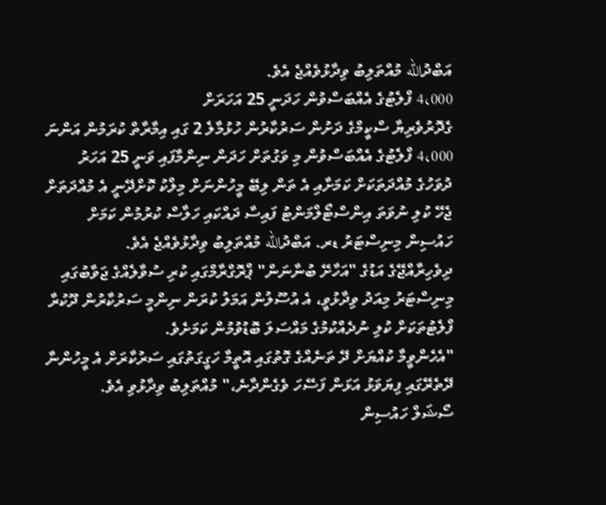އަބްދުالله މުއްތަލިބު ވިދާޅުވެއްޖެ އެވެ.
4،000 ފްލެޓުގެ އެއްބަސްވުން ހަދަނީ 25 އަހަރަށް
ގެދޮރުވެރިޔާ ސްކީމްގެ ދަށުން ސަރުކާރުން ހުޅުމާލެ 2 ގައި އިމާރާތް ކުރަމުން އަންނަ 4،000 ފްލެޓުގެ އެއްބަސްވުން މި ވަގުތަށް ހަދަން ނިންމާފައި ވަނީ 25 އަހަރު ދުވަހުގެ މުއްދަތަކަށް ކަމަށާއި އެ ތަން ލިބޭ މީހުންނަށް މިލްކު ކޮށްދޭނީ އެ މުއްދަތަށް ޖެހޭ ކުލި ނުވަތަ އިންސްޓޯލްމަންޓު ފައިސާ ދައްކައި ހަލާސް ކުރުމުން ކަމަށް ހައުސިން މިނިސްޓަރު ޑރ. އަބްދުالله މުއްތަލިބު ވިދާޅުވެއްޖެ އެވެ.
ދިވެހިރާއްޖޭގެ އަޑުގެ "އަހާށޭ ބުނާނަން" ޕްރޮގްރާމްގައި ކުރި ސުވާލެއްގެ ޖަވާބުގައި މިނިސްޓަރު މިއަދު ވިދާޅުވީ، އެ އުސޫލުން އަމަލު ކުރަން ނިންމީ ސަރުކާރުން ދޫކުރާ ފްލެޓުތަކަށް ކުލި ނުދެއްކުމުގެ މައްސަލަ ބޮޑުވުމުން ކަމަށެވެ.
"އެހެންވީމާ ކުއްޔަށް ދޭ ތަނެއްގެ ގޮތުގައި އޮތީމާ ހަގީގަތުގައި ސަރުކާރަށް އެ މީހުންނާ ދޭތެރޭގައި ފިޔަވަޅު އަޅަން ފަސޭހަ ވެގެންދާނެ،" މުއްތަލިބު ވިދާޅުވި އެވެ.
ސޯޝަލް ހައުސިން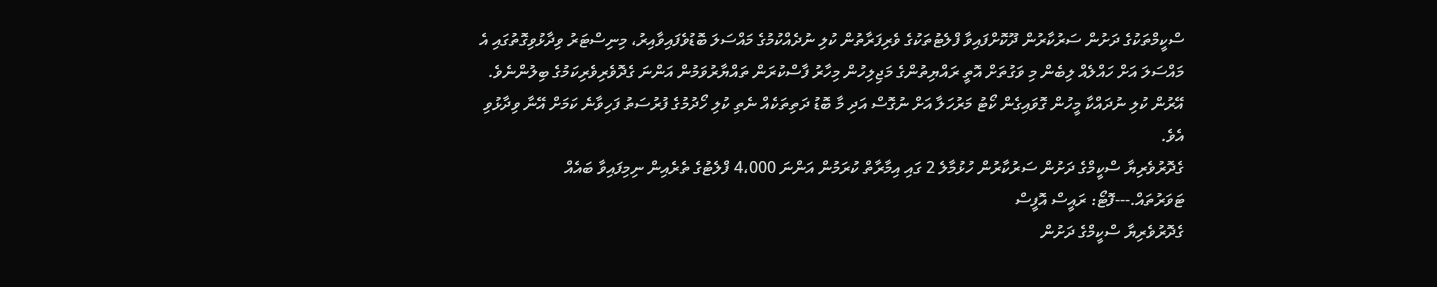ސްކީމްތަކުގެ ދަށުން ސަރުކާރުން ދޫކޮށްފައިވާ ފްލެޓުތަކުގެ ވެރިފަރާތުން ކުލި ނުދެއްކުމުގެ މައްސަލަ ބޮޑުވެފައިވާއިރު، މިނިސްޓަރު ވިދާޅުވިގޮތުގައި އެ މައްސަލަ އަށް ހައްލެއް ލިބެން މި ވަގުތަށް އޮތީ ރައްޔިތުންގެ މަޖިލިހުން މިހާރު ފާސްކުރަން ތައްޔާރުވަމުން އަންނަ ގެދޮވެރިވެރިކަމުގެ ބިލުންނެވެ. އޭރުން ކުލި ނުދައްކާ މީހުން ގޮވައިގެން ކޯޓު މަރުހަލާ އަށް ނުގޮސް އަދި މާ ބޮޑު ދަތިތަކެއް ނެތި ކުލި ހޯދުމުގެ ފުރުސަތު ފަހިވާނެ ކަމަށް އޭނާ ވިދާޅުވި އެވެ.
ގެދޮރުވެރިޔާ ސްކީމްގެ ދަށުން ސަރުކާރުން ހުޅުމާލެ 2 ގައި އިމާރާތް ކުރަމުން އަންނަ 4،000 ފްލެޓުގެ ތެރެއިން ނިމިފައިވާ ބައެއް ޓަވަރުތައް.---ފޮޓޯ: ރައީސް އޮފީސް
ގެދޮރުވެރިޔާ ސްކީމްގެ ދަށުން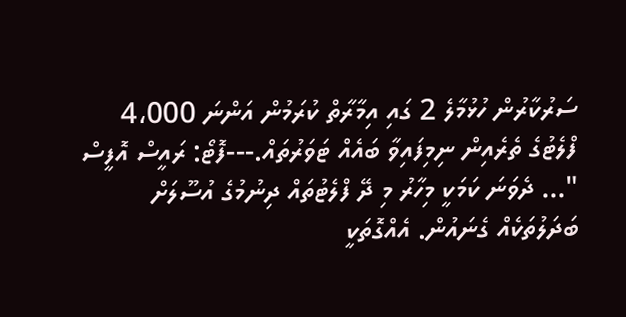ސަރުކާރުން ހުޅުމާލެ 2 ގައި އިމާރާތް ކުރަމުން އަންނަ 4،000 ފްލެޓުގެ ތެރެއިން ނިމިފައިވާ ބައެއް ޓަވަރުތައް.---ފޮޓޯ: ރައީސް އޮފީސް
"... ދެވަނަ ކަމަކީ މިހާރު މި ދޭ ފްލެޓުތައް ދިނުމުގެ އުސޫލަށް ބަދަލުތަކެއް ގެނައުން. އެއްގޮތަކީ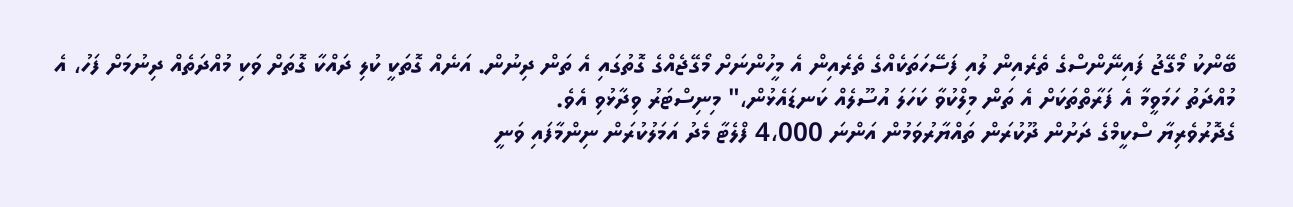ބޭންކު މޯގޭޖު ފައިނޭންސްގެ ތެރެއިން ލުއި ފަސޭހަތަކެއްގެ ތެރެއިން އެ މީހުންނަށް މޯގޭޖެއްގެ ގޮތުގައި އެ ތަން ދިނުން. އަނެއް ގޮތަކީ ކުލި ދައްކާ ގޮތަށް ވަކި މުއްދަތެއް ދިނުމަށް ފަހު، އެ މުއްދަތު ހަމަވީމާ އެ ފަރާތްތަކަށް އެ ތަން މިލްކުވާ ކަހަލަ އުސޫލެއް ކަނޑައެޅުން،" މިނިސްޓަރު ވިދާޅުވި އެވެ.
ގެދޮރުވެރިޔާ ސްކީމްގެ ދަށުން ދޫކުރަން ތައްޔާރުވަމުން އަންނަ 4،000 ފްލެޓާ މެދު އަމަލުކުރަން ނިންމާފައި ވަނީ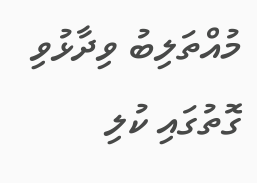މުއްތަލިބު ވިދާޅުވި ގޮތުގައި ކުލި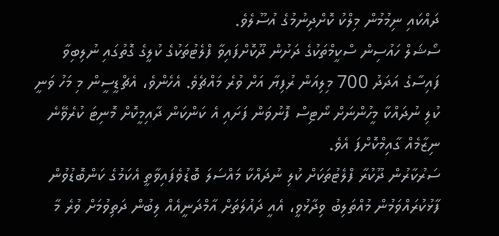ދައްކައި ނިމުމުން މިލްކު ކޮށްދިނުމުގެ އުސޫލެވެ.
ސޯޝަލް ހައުސިން ސްކީމްތަކުގެ ދަށުން ދޫކޮށްފައިވާ ފްލެޓުތަކުގެ ކުލީގެ ގޮތުގައި ނުލިބިވާ ފައިސާގެ އަދަދު 700 މިލިއަން ރުފިޔާ އަށް ވުރެ މައްޗެވެ. އެހެންވެ، އެޗްޑީސީން މި މަހު ވަނީ ކުލި ނުދައްކާ މީހުންނަށް ނޯޓިސް ފޮނުވަން ފަށައި އެ ކަންކަން ދާއިމީކޮށް މޮނިޓަ ކުރެވޭނެ ނިޒާމެއް ގާއިމްކޮށްފަ އެވެ.
ސަރުކާރުން ދޫކުރާ ފްލެޓުތަކަށް ކުލި ނުދައްކާ މައްސަލަ ބޮޑުވެފައިވާތީ އެކަމުގެ ކަންބޮޑުވުން ފާޅުކުރައްވަމުން މުއްތަލިބު ވިދާޅުވީ، އެއީ ދައުލަތަށް އާމްދަނީއެއް ލިބުން ދަތިވުމަށް ވުރެ މާ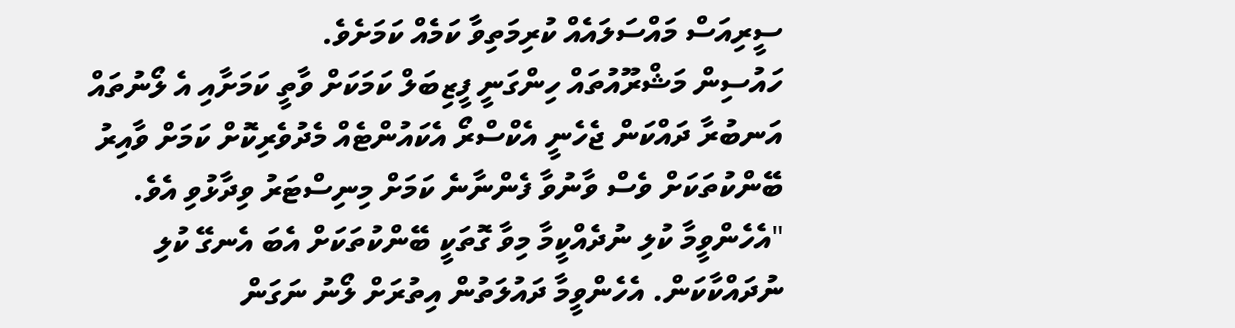ސީރިއަސް މައްސަލައެއް ކުރިމަތިވާ ކަމެއް ކަމަށެވެ.
ހައުސިން މަޝްރޫއުތައް ހިންގަނީ ފީޒިބަލް ކަމަކަށް ވާތީ ކަމަށާއި އެ ލޯނުތައް އަނބުރާ ދައްކަން ޖެހެނީ އެކްސްރޯ އެކައުންޓެއް މެދުވެރިކޮށް ކަމަށް ވާއިރު ބޭންކުތަކަށް ވެސް ވާނުވާ ފެންނާނެ ކަމަށް މިނިސްޓަރު ވިދާޅުވި އެވެ.
"އެހެންވީމާ ކުލި ނުދެއްކީމާ މިވާ ގޮތަކީ ބޭންކުތަކަށް އެބަ އެނގޭ ކުލި ނުދައްކާކަން. އެހެންވީމާ ދައުލަތުން އިތުރަށް ލޯނު ނަގަން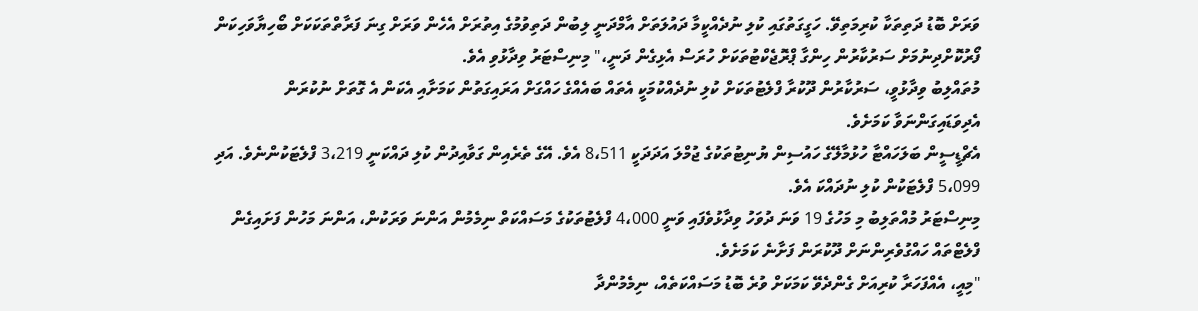ވަރަށް ބޮޑު ދަތިތަކާ ކުރިމަތިވޭ. ހަގީގަތުގައި ކުލި ނުދެއްކީމާ ދައުލަތަށް އާމްދަނީ ލިބުން ދަތިވުމުގެ އިތުރަށް އެހެން ވަރަށް ގިނަ ފަރާތްތަކަކަށް ބޯހިޔާވަހިކަން ފޯރުކޮށްދިނުމަށް ސަރުކާރުން ހިންގާ ޕްރޮޖެކްޓުތަކަށް ހުރަސް އެޅިގެން ދަނީ،" މިނިސްޓަރު ވިދާޅުވި އެވެ.
މުތައްލިބު ވިދާޅުވީ، ސަރުކާރުން ދޫކުރާ ފްލެޓުތަކަށް ކުލި ނުދެއްކުމަކީ އެތައް ބައެއްގެ ހައްގަށް އަރައިގަތުން ކަމަށާއި އެކަން އެ ގޮތަށް ނުކުރަން އެދިވަޑައިގަންނަވާ ކަމަށެވެ.
އެޗްޑީސީން ބަލަހައްޓާ ހުޅުމާލޭގެ ހައުސިން ޔުނިޓުތަކުގެ ޖުމްލަ އަދަދަކީ 8،511 އެވެ. އޭގެ ތެރެއިން ގަވާއިދުން ކުލި ދައްކަނީ 3،219 ފްލެޓަކުންނެވެ. އަދި 5،099 ފްލެޓަކުން ކުލި ނުދައްކަ އެވެ.
މިނިސްޓަރު މުއްތަލިބު މި މަހުގެ 19 ވަނަ ދުވަހު ވިދާޅުވެފައި ވަނީ 4،000 ފްލެޓުތަކުގެ މަސައްކަތް ނިމެމުން އަންނަ ވަރަކުން، އަންނަ މަހުން ފަށައިގެން ފްލެޓްތައް ހައްގުވެރިންނަށް ދޫކުރަން ފަށާނެ ކަމަށެވެ.
"މިއީ، އެއްފަހަރާ ކުރިއަށް ގެންދެވޭ ކަމަކަށް ވުރެ ބޮޑު މަސައްކަތެއް، ނިމެމުންދާ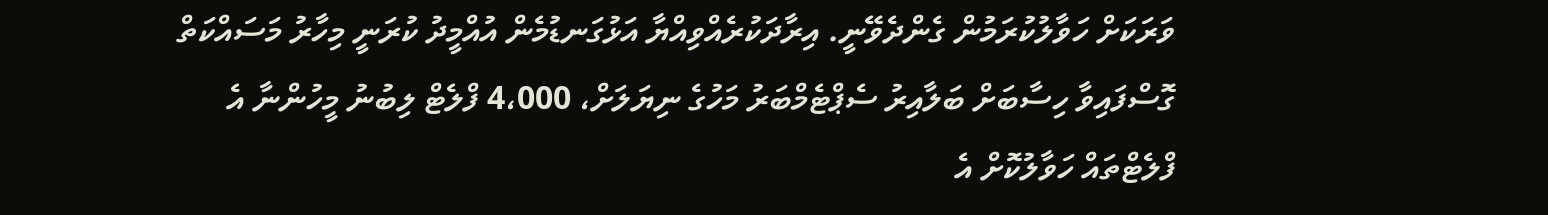ވަރަކަށް ހަވާލުކުރަމުން ގެންދެވޭނީ. އިރާދަކުރެއްވިއްޔާ އަޅުގަނޑުމެން އުއްމީދު ކުރަނީ މިހާރު މަސައްކަތް ގޮސްފައިވާ ހިސާބަށް ބަލާއިރު ސެޕްޓެމްބަރު މަހުގެ ނިޔަލަށް، 4،000 ފްލެޓް ލިބުނު މީހުންނާ އެ ފްލެޓްތައް ހަވާލުކޮށް އެ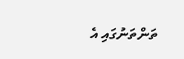ތަންތަނުގައި އެ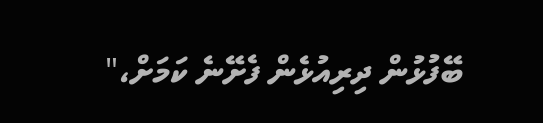ބޭފުޅުން ދިރިއުޅެން ފެށޭނެ ކަމަށް،"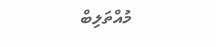މުއްތަލިބް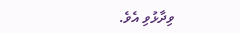ވިދާޅުވި އެވެ.